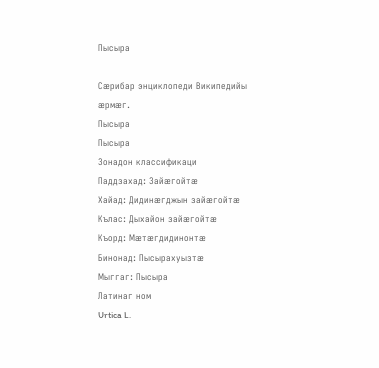Пысыра

Сæрибар энциклопеди Википедийы æрмæг.
Пысыра
Пысыра
Зонадон классификаци
Паддзахад: Зайæгойтæ
Хайад: Дидинæгджын зайæгойтæ
Кълас: Дыхайон зайæгойтæ
Къорд: Мæтæгдидинонтæ
Бинонад: Пысырахуызтæ
Мыггаг: Пысыра
Латинаг ном
Urtica L.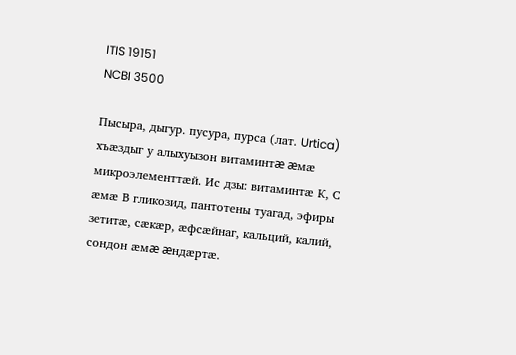ITIS 19151
NCBI 3500

Пысыра, дыгур. пусура, пурса (лат. Urtica) хъæздыг у алыхуызон витаминтæ æмæ микроэлементтæй. Ис дзы: витаминтæ К, С æмæ В гликозид, пантотены туагад, эфиры зетитæ, сæкæр, æфсæйнаг, кальций, калий, сондон æмæ æндæртæ.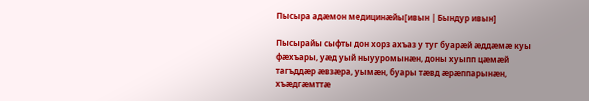Пысыра адæмон медицинæйы[ивын | Бындур ивын]

Пысырайы сыфты дон хорз ахъаз у туг буарæй æддæмæ куы фæхъары, уæд уый ныууромынæн, доны хуыпп цæмæй тагъддæр æвзæра, уымæн, буары тæвд æрæппарынæн, хъæдгæмттæ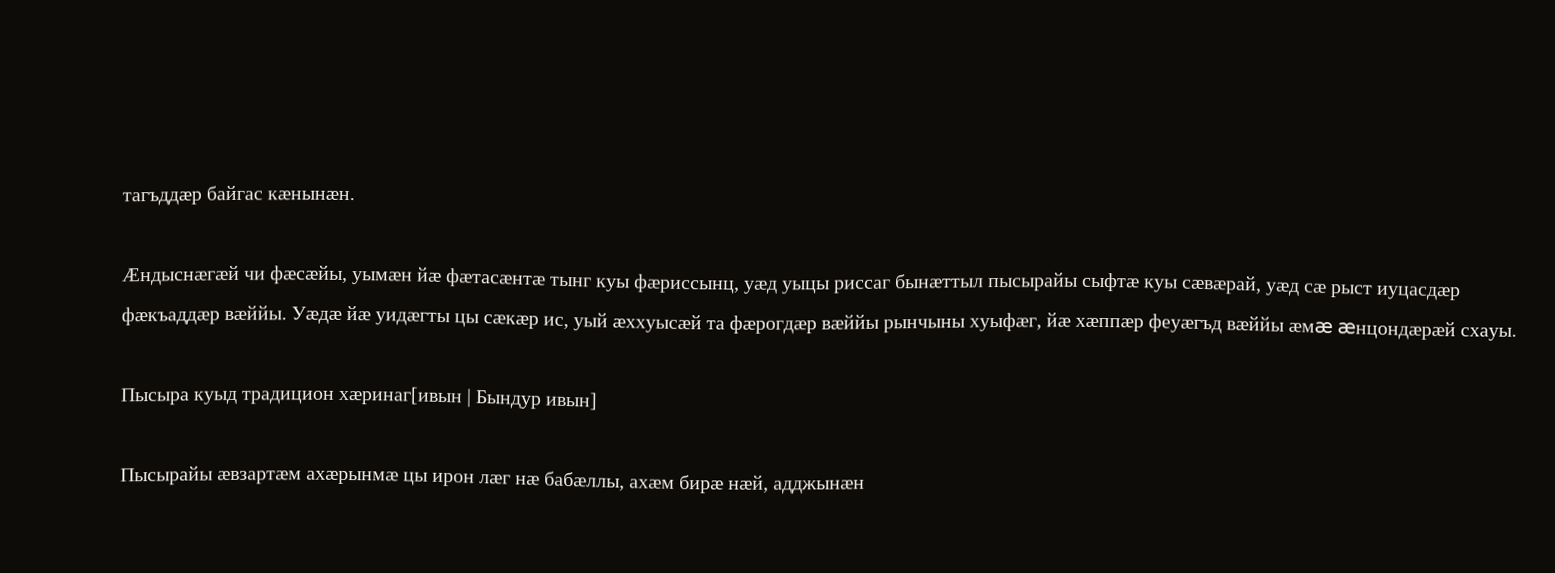тагъддæр байгас кæнынæн.

Æндыснæгæй чи фæсæйы, уымæн йæ фæтасæнтæ тынг куы фæриссынц, уæд уыцы риссаг бынæттыл пысырайы сыфтæ куы сæвæрай, уæд сæ рыст иуцасдæр фæкъаддæр вæййы. Уæдæ йæ уидæгты цы сæкæр ис, уый æххуысæй та фæрогдæр вæййы рынчыны хуыфæг, йæ хæппæр феуæгъд вæййы æмæ æнцондæрæй схауы.

Пысыра куыд традицион хæринаг[ивын | Бындур ивын]

Пысырайы æвзартæм ахæрынмæ цы ирон лæг нæ бабæллы, ахæм бирæ нæй, адджынæн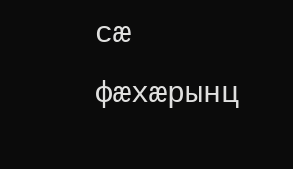сæ фæхæрынц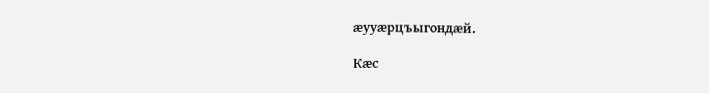æууæрцъыгондæй.

Кæс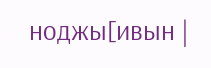ноджы[ивын |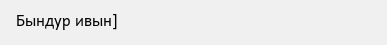Бындур ивын]